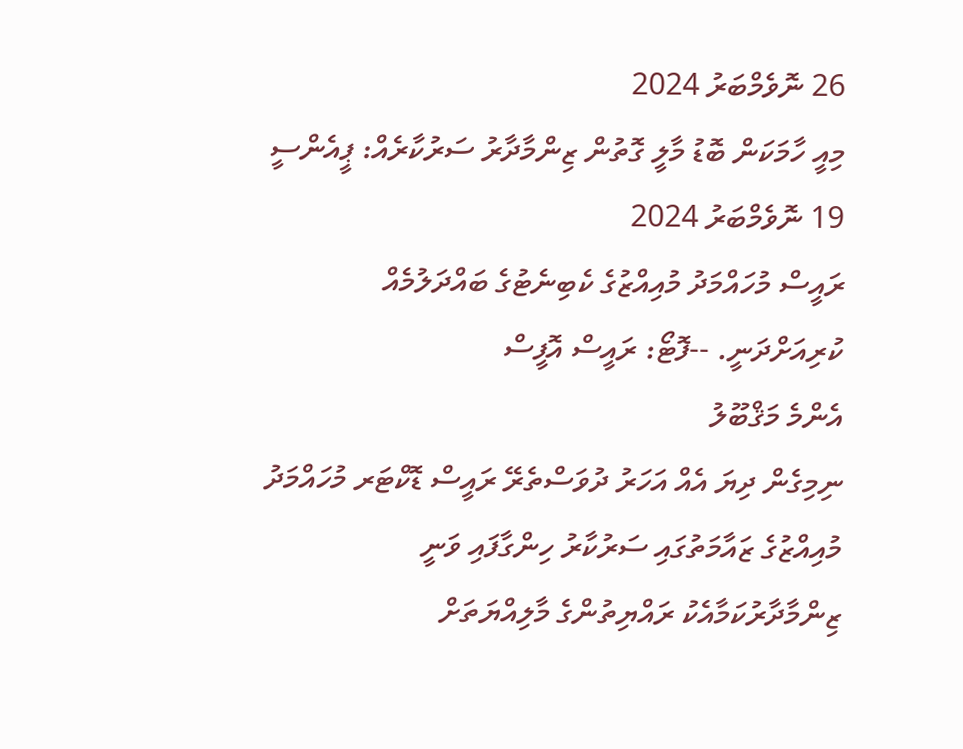26 ނޮވެމްބަރު 2024
މިއީ ހާމަކަން ބޮޑު މާލީ ގޮތުން ޒިންމާދާރު ސަރުކާރެއް: ޕީއެންސީ
19 ނޮވެމްބަރު 2024
ރައީސް މުހައްމަދު މުއިއްޒުގެ ކެބިނެޓުގެ ބައްދަލުމެއް ކުރިއަށްދަނީ. --ފޮޓޯ: ރައީސް އޮފީސް
އެންމެ މަޤްބޫލު
ނިމިގެން ދިޔަ އެއް އަހަރު ދުވަސްތެރޭ ރައީސް ޑޮކްޓަރ މުހައްމަދު މުއިއްޒުގެ ޒައާމަތުގައި ސަރުކާރު ހިންގާފައި ވަނީ ޒިންމާދާރުކަމާއެކު ރައްޔިތުންގެ މާލިއްޔަތަށް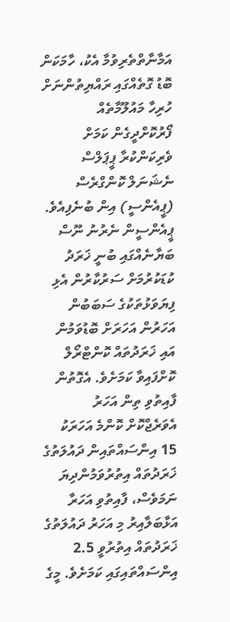އަމާނާތްތެރިވުމާ އެކު، ހާމަކަން ބޮޑު ގޮތެއްގައި ރައްޔިތުންނަށް ހުރިހާ މައުލޫމާތެއް ފޯރުކޮށްދީގެން ކަމަށް ވެރިކަންކުރާ ޕީޕަލްސް ނެޝަނަލް ކޮންގްރެސް (ޕީއެންސީ) އިން ބުނެފިއެވެ.
ޕީއެންސީން ނެރުނު ނޫސް ބަޔާނެއްގައި ބުނީ ޚަރަދު ކުޑަކުރުމަށް ސަރުކާރުން އެޅި ފިޔަވަޅުތަކުގެ ސަބަބުން އަހަރުން އަހަރަށް ބޮޑުވަމުން އައި ޚަރަދުތައް ކޮންޓްރޯލް ކޮށްފައިވާ ކަމަށެވެ. އެގޮތުން ފާއިތުވި ތިން އަހަރު އެވަރެޖްކޮށް ކޮންމެ އަހަރަކު 15 އިންސައްތައިން ދައުލަތުގެ ޚަރަދުތައް އިތުރުވަމުންދިޔަ ނަމަވެސް، ފާއިތުވި އަހަރާ އަޅާބަލާއިރު މި އަހަރު ދައުލަތުގެ ޚަރަދުތައް އިތުރުވީ 2.5 އިންސައްތައިގައި ކަމަށެވެ. މީގެ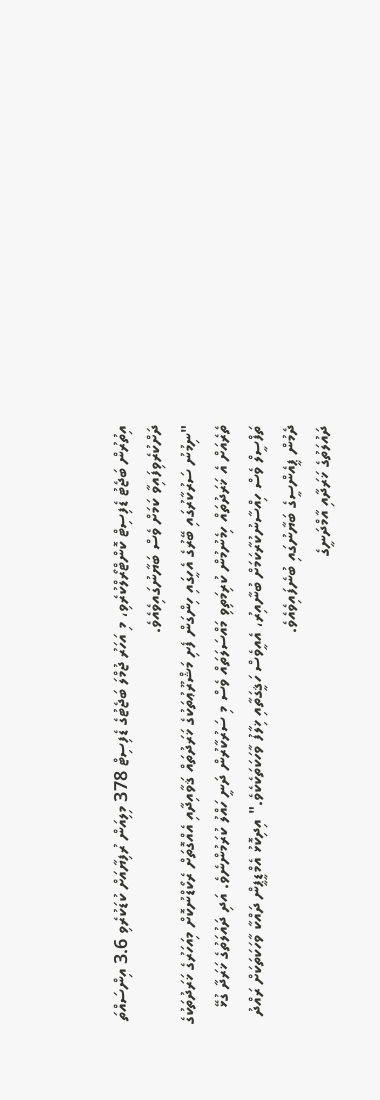އިތުރުން ބަޖެޓު ޑެފިސިޓް ކޮންޓްރޯލްކުރެވި، މި އަހަރު ޖުމްލަ ބަޖެޓުގެ ޑެފިސިޓް 378 މިލިއަން ރުފިޔާއަށް ކުޑަކުރެވި 3.6 އިންސައްތަ ދަށްކުރެވިފައިވާ ކަމަށް ވެސް ބަޔާނުގައިވެއެވެ.
"ނިމުނު ސަރުކާރުގައި ބޭރުގެ އެހީގައި ހިންގަން ފެށި މަޝްރޫޢުތަކުގެ ޚަރަދުތައް ޤަވާއިދާއި އެއްގޮތަށް ރެކޯޑްނުކޮށް މިއަހަރުގެ ޚަރަދުތަކުގެ ތެރެއަށް އެ ޚަރަދުތައް ހިމެނުމުން ކުރިމަތިވި މައްސަލަތައް ވެސް މި ސަރުކާރުން ދަނީ ހައްލު ކުރަމުންނެވެ. އަދި ދައުލަތުގެ ޚަރަދާ ގުޅޭ ތަފްސީލް ވެސް ހިއްސާނުކުރާކަމަށް ބުނާއިރު، އެއީވެސް ހަޤީގަތާއި ޚިލާފު ވާހަކަތަކެކެވެ." އިދިކޮޅު އެމްޑީޕީން ދައްކާ ވާހަކަތަކަށް ރައްދު ދެމުން ޕީއެންސީގެ ބަޔާނުގައި ބުނެފައިވެއެވެ.
ދައުލަތުގެ ޚަރަދާއި އާމްދަނީގެ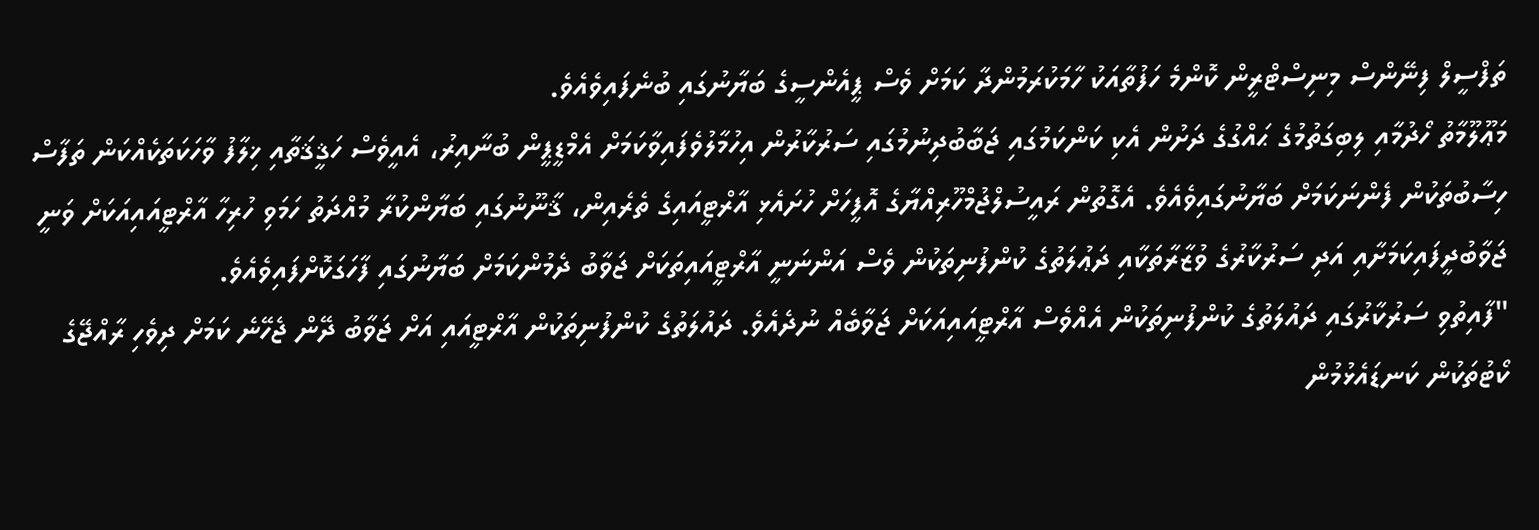ތަފްސީލް ފިނޭންސް މިނިސްޓްރީން ކޮންމެ ހަފުތާއަކު ހާމަކުރަމުންދާ ކަމަށް ވެސް ޕީއެންސީގެ ބަޔާނުގައި ބުނެފައިވެއެވެ.
މަޢޫލޫމާތު ހޯދުމާއި ލިބިގަތުމުގެ ޙައްގުގެ ދަށުން އެކި ކަންކަމުގައި ޖަބާބުދިނުމުގައި ސަރުކާރުން އިހުމާލުވެފައިވާކަމަށް އެމްޑީޕީން ބުނާއިރު، އެއީވެސް ހަޤީޤަތާއި ޚިލާފު ވާހަކަތަކެއްކަން ތަފާސް ހިސާބުތަކުން ފެންނަކަމަށް ބަޔާނުގައިވެއެވެ. އެގޮތުން ރައީސުލްޖުމްހޫރިއްޔާގެ އޮފީހަށް ހުށައެޅި އާރްޓީއައިގެ ތެރެއިން، ޤާނޫނުގައި ބަޔާންކުރާ މުއްދަތު ހަމަވި ހުރިހާ އާރްޓީއައިއަކަށް ވަނީ ޖަވާބުދީފައިކަމަށާއި އަދި ސަރުކާރުގެ ވުޒާރާތަކާއި ދަޢުލަތުގެ ކުންފުނިތަކުން ވެސް އަންނަނީ އާރްޓީއައިތަކަށް ޖަވާބު ދެމުންކަމަށް ބަޔާނުގައި ފާހަގަކޮށްފައިވެއެވެ.
"ފާއިތުވި ސަރުކާރުގައި ދައުލަތުގެ ކުންފުނިތަކުން އެއްވެސް އާރްޓީއައިއަކަށް ޖަވާބެއް ނުދެއެވެ. ދައުލަތުގެ ކުންފުނިތަކުން އާރްޓީއައި އަށް ޖަވާބު ދޭން ޖެހޭނެ ކަމަށް ދިވެހި ރާއްޖޭގެ ކޯޓުތަކުން ކަނޑައެޅުމުން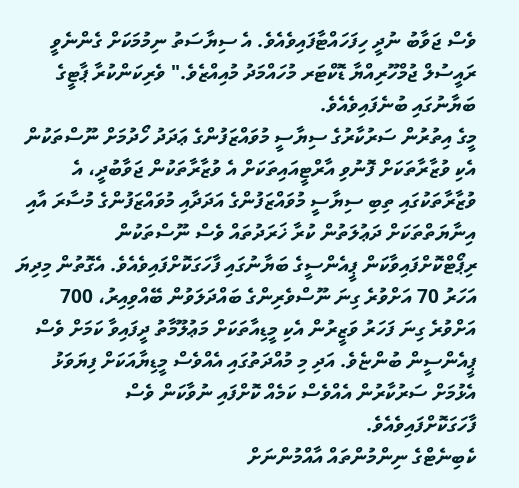ވެސް ޖަވާބު ނުދީ ހިފަހައްޓާފައިވެއެވެ. އެ ސިޔާސަތު ނިމުމަކަށް ގެންނެވީ ރައީސުލް ޖުމްހޫރިއްޔާ ޑޮކްޓަރ މުހައްމަދު މުއިއްޒެވެ." ވެރިކަންކުރާ ޕާޓީގެ ބަޔާނުގައި ބުނެފައިވެއެވެ.
މީގެ އިތުރުން ސަރުކާރުގެ ސިޔާސީ މުވައްޒަފުންގެ ޢަދަދު ހޯދުމަށް ނޫސްތަކުން އެކި ވުޒާރާތަކަށް ފޮނުވި އާރްޓީއައިތަކަށް އެ ވުޒާރާތަކުން ޖަވާބުދީ، އެ ވުޒާރާތަކުގައި ތިބި ސިޔާސީ މުވައްޒަފުންގެ އަދަދާއި މުވައްޒަފުންގެ މުސާރަ އާއި އިނާޔަތްތަކަށް ދަޢުލަތުން ކުރާ ޚަރަދުތައް ވެސް ނޫސްތަކުން ރިޕޯޓްކޮށްފައިވާކަން ޕީއެންސީގެ ބަޔާނުގައި ފާހަގަކޮށްފައިވެއެވެ. އެގޮތުން މިދިޔަ އަހަރު 70 އަށްވުރެ ގިނަ ނޫސްވެރިންގެ ބައްދަލަވުން ބޭއްވިއިރު، 700 އަށްވުރެ ގިނަ ފަހަރު ވަޒީރުން އެކި މީޑިއާތަކަށް މަޢުލޫމާތު ދީފައިވާ ކަމަށް ވެސް ޕީއެންސީން ބުންޏެވެ. އަދި މި މުއްދަތުގައި އެއްވެސް މީޑިޔާއަކަށް ފިޔަވަޅު އެޅުމަށް ސަރުކާރުން އެއްވެސް ކަމެއް ކޮށްފައި ނުވާކަން ވެސް ފާހަގަކޮށްފައިވެއެވެ.
ކެބިނެޓްގެ ނިންމުންތައް އާއްމުންނަށް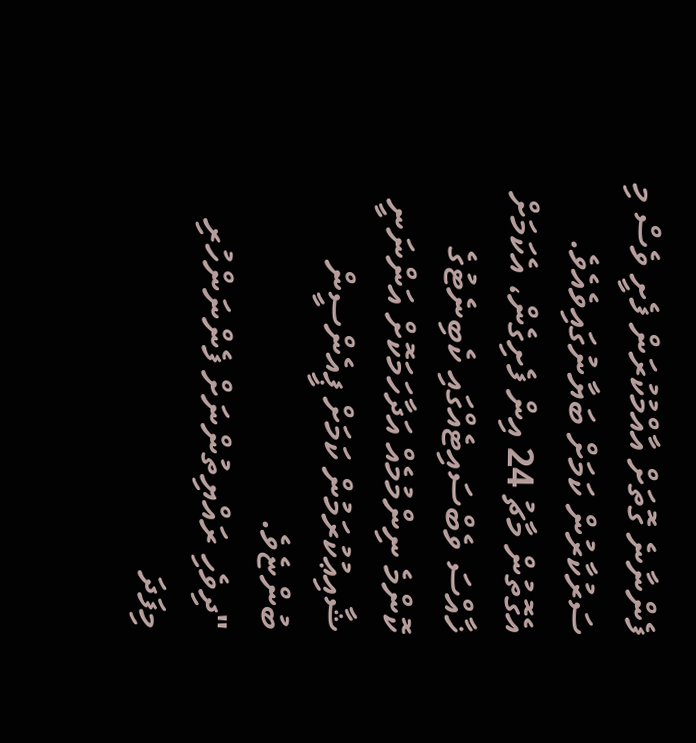ފެންނާނެ ގޮތަށް އާއްމުކުރަން ފެށީ ވެސް މި ސަރުކާރުން ކަމަށް ބަޔާނުގައިވެއެވެ. އެގޮތުން މާޗު 24 އިން ފެށިގެން، އެކަމަށް ޚާއްސަ ވެބްސައިޓެއްގައި ކެބިނެޓުގެ ކޮންމެ ނިންމުމެއް އަދާހަމަކޮށް އަންނަނީ ޝާއިޢުކުރަމުން ކަމަށް ޕީއެންސީން ބުންޏެވެ.
"ދިވެހި ރައްޔިތުންނަށް ފެންނަންހުރި މިފަދަ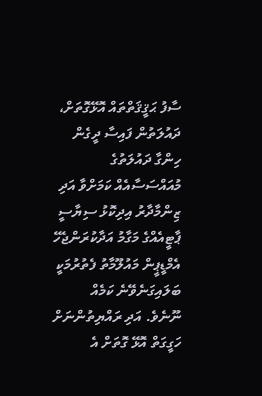ސާފު ޙަޤީޤަތްތައް އޮޅޭގޮތަށް، ދައުލަތުން ފައިސާ ދީގެން ހިންގާ ދައުލަތުގެ މުއައްސަސާއެއް ކަމަށްވާ އަދި ޒިންމާދާރު އިދިކޮޅު ސިޔާސީ ޕާޓީއެއްގެ މަގާމު އަދާކުރަންޖެހޭ އެމްޑީޕީން މައުލޫމާތު ފެތުރުމަކީ ބަލައިގަނެވޭނެ ކަމެއް ނޫނެވެ. އަދި ރައްޔިތުންނަށް ހަގީގަތް އޮޅޭ ގޮތަށް އެ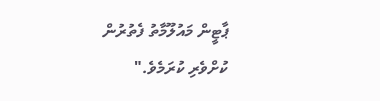ޕާޓީން މައުލޫމާތު ފެތުރުން ކުށްވެރި ކުރަމެވެ."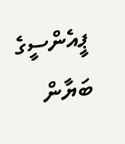ޕީއެންސީގެ ބަޔާން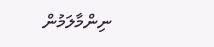ނިންމާލަމުން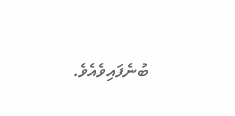ބުނެފައިވެއެވެ.